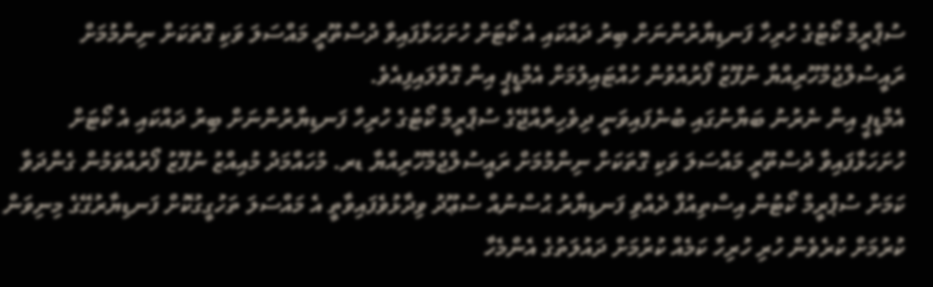ސުޕްރީމް ކޯޓުގެ ހުރިހާ ފަނޑިޔާރުންނަށް ބިރު ދައްކައި އެ ކޯޓަށް ހުށަހަޅާފައިވާ ދުސްތޫރީ މައްސަލަ ވަކި ގޮތަކަށް ނިންމުމަށް ރައީސުލްޖުމްހޫރިއްޔާ ނުފޫޒު ފޯރުއްވުން ހުއްޓައިލުމަށް އެމްޑީޕީ އިން ގޮވާލައިފިއެވެ.
އެމްޑީޕީ އިން ނެރުނު ބަޔާނުގައި ބުނެފައިވަނީ ދިވެހިރާއްޖޭގެ ސުޕްރީމް ކޯޓުގެ ހުރިހާ ފަނޑިޔާރުންނަށް ބިރު ދައްކައި އެ ކޯޓަށް ހުށަހަޅާފައިވާ ދުސްތޫރީ މައްސަލަ ވަކި ގޮތަކަށް ނިންމުމަށް ރައީސުލްޖުމްހޫރިއްޔާ ޑރ. މުހައްމަދު މުއިއްޒު ނުފޫޒު ފޯރުއްވަމުން ގެންދަވާ ކަމަށް ސުޕްރީމް ކޯޓުން އިސްތިއުފާ ދެއްވި ފަނޑިޔާރު ޙުސްނުއް ސުޢޫދު ވިދާޅުވެފައިވާތީ އެ މައްސަލަ ތަހުގީގުކޮށް ފަނޑިޔާރުގޭގެ މިނިވަން ކުރުމަށް ކުރެވެން ހުރި ހުރިހާ ކަމެއް ކުރުމަށް ދައުލަތުގެ އެންމެހާ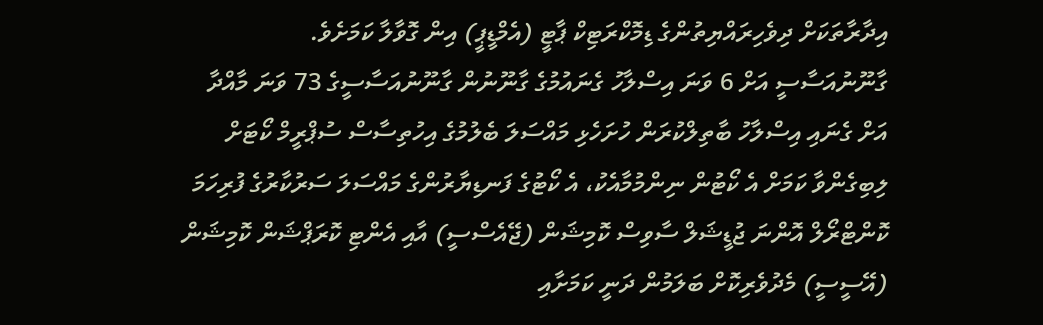އިދާރާތަކަށް ދިވެހިރައްޔިތުންގެ ޑިމޮކްރަޓިކް ޕާޓީ (އެމްޑީޕީ) އިން ގޮވާލާ ކަމަށެވެ.
ގާނޫނުއަސާސީ އަށް 6 ވަނަ އިސްލާހު ގެނައުމުގެ ގާނޫނުން ގާނޫނުއަސާސީގެ 73 ވަނަ މާއްދާ އަށް ގެނައި އިސްލާހު ބާތިލްކުރަން ހުށަހެޅި މައްސަލަ ބެލުމުގެ އިހުތިސާސް ސުޕްރީމް ކޯޓަށް ލިބިގެންވާ ކަމަށް އެ ކޯޓުން ނިންމުމާއެކު، އެ ކޯޓުގެ ފަނޑިޔާރުންގެ މައްސަލަ ސަރުކާރުގެ ފުރިހަމަ ކޮންޓްރޯލް އޮންނަ ޖުޑީޝަލް ސާވިސް ކޮމިޝަން (ޖޭއެސްސީ) އާއި އެންޓި ކޮރަޕްޝަން ކޮމިޝަން (އޭސީސީ) މެދުވެރިކޮށް ބަލަމުން ދަނީ ކަމަށާއި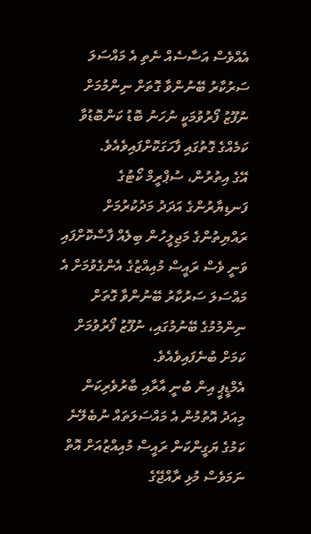އެއްވެސް އަސާސެއް ނެތި އެ މައްސަލަ ސަރުކާރު ބޭނުންވާ ގޮތަށް ނިންމުމަށް ނުފޫޒު ފޯރުވުމަކީ ނުހަނު ބޮޑު ކަންބޮޑުވާ ކަމެއްގެ ގޮތުގައި ފާހަގަކޮށްފައިވެއެވެ.
އޭގެ އިތުރުން، ސުޕްރީމް ކޯޓުގެ ފަނޑިޔާރުންގެ އަދަދު މަދުކުރުމަށް ރައްޔިތުންގެ މަޖިލީހުން ބިލެއް ފާސްކޮށްފައި ވަނީ ވެސް ރައީސް މުއިއްޒުގެ އެންގެވުމަށް އެ މައްސަލަ ސަރުކާރު ބޭނުންވާ ގޮތަށް ނިންމުމުގެ ބޭނުމުގައި، ނުފޫޒު ފޯރުވުމަށް ކަމަށް ބުނެފައިވެއެވެ.
އެމްޑީޕީ އިން ބުނީ އާރާއި ބާރުވެރިކަން މިއަދު އޮތުމުން އެ މައްސަލަތައް ނުބެލޭނެ ކަމުގެ ޔަގީންކަން ރައީސް މުއިއްޒުއަށް އޮތް ނަމަވެސް މުޅި ރާއްޖޭގެ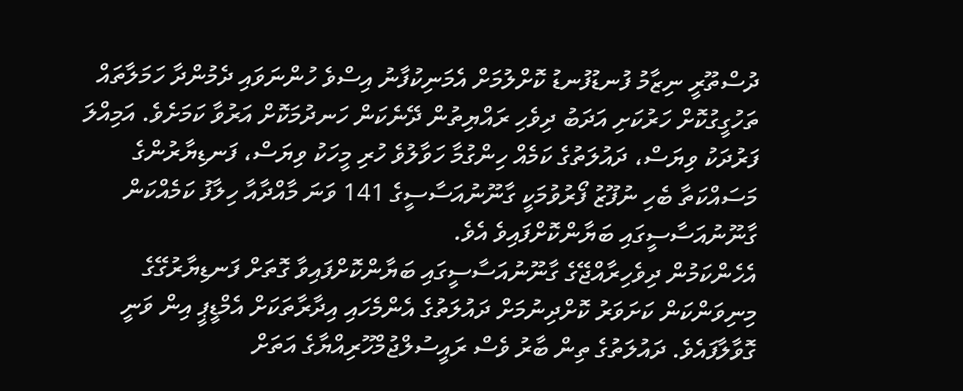ދުސްތޫރީ ނިޒާމު ފުނޑުފުނޑު ކޮށްލުމަށް އެމަނިކުފާނު އިސްވެ ހުންނަވައި ދެމުންދާ ހަމަލާތައް ތަހުގީގުކޮށް ހަރުކަށި އަދަބު ދިވެހި ރައްޔިތުން ދޭނެކަން ހަނދުމަކޮށް އަރުވާ ކަމަށެވެ. އަމިއްލަ ފަރުދަކު ވިޔަސް، ދައުލަތުގެ ކަމެއް ހިންގުމާ ހަވާލުވެ ހުރި މީހަކު ވިޔަސް، ފަނޑިޔާރުންގެ މަސައްކަތާ ބެހި ނުފޫޒު ފޯރުވުމަކީ ގާނޫނުއަސާސީގެ 141 ވަނަ މާއްދާއާ ހިލާފު ކަމެއްކަން ގާނޫނުއަސާސީގައި ބަޔާންކޮށްފައިވެ އެވެ.
އެހެންކަމުން ދިވެހިރާއްޖޭގެ ގާނޫނުއަސާސީގައި ބަޔާންކޮށްފައިވާ ގޮތަށް ފަނޑިޔާރުގޭގެ މިނިވަންކަން ކަށަވަރު ކޮށްދިނުމަށް ދައުލަތުގެ އެންމެހައި އިދާރާތަކަށް އެމްޑީޕީ އިން ވަނީ ގޮވާލާފައެވެ. ދައުލަތުގެ ތިން ބާރު ވެސް ރައީސުލްޖުމްހޫރިއްޔާގެ އަތަށް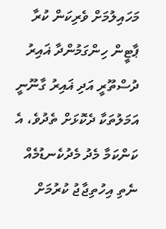މަހައިލުމަށް ވެރިކަން ކުރާ ޕާޓީން ހިންގަމުންދާ ޣައިރު ދުސްތޫރީ އަދި ޣައިރު ގާނޫނީ އަމަލުތަކާ ދެކޮޅަށް ތެދުވެ، އެ ކަންކަމާ މެދު މެދުކެނޑުމެއް ނެތި އިހުތިޖާޖު ކުރުމަށް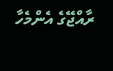ރާއްޖޭގެ އެންމެހާ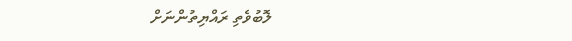ލޮބުވެތި ރައްޔިތުންނަށް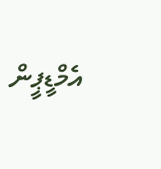އެމްޑީޕީން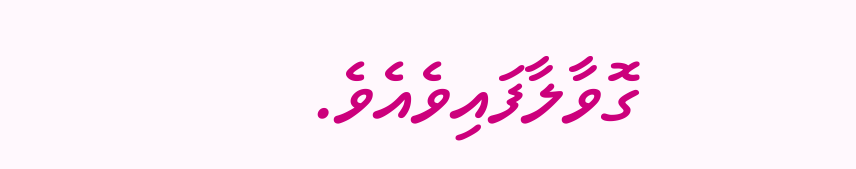ގޮވާލާފައިވެއެވެ.